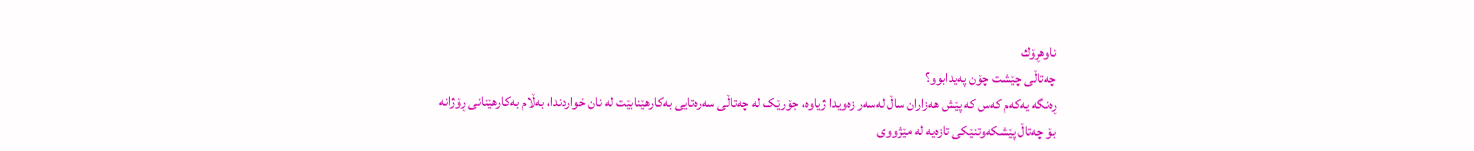ناوهڕۆك
چەتاڵی چێشت چۆن پەیدابوو؟
ڕەنگە یەکەم کەس کە پێش هەزاران ساڵ لەسەر زەویدا ژیاوە، جۆرێک لە چەتاڵی سەرەتایی بەکارهێنابێت لە نان خواردندا، بەڵام بەکارهێنانی ڕۆژانە بۆ چەتاڵ پێشکەوتنێکی تازەیە لە مێژووی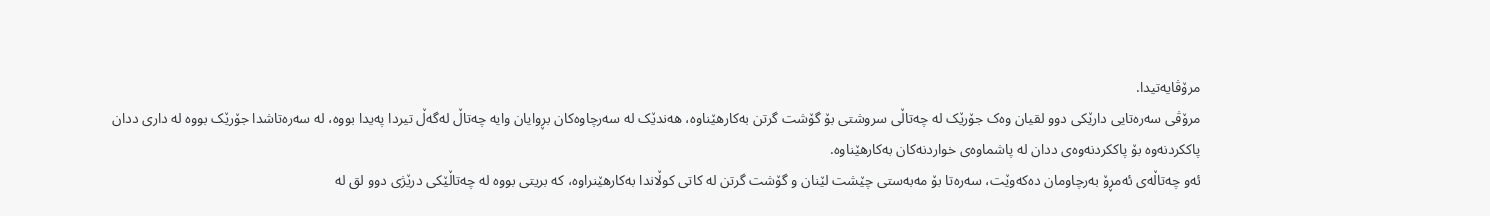مرۆڤایەتیدا.
مرۆڤی سەرەتایی دارێکی دوو لقیان وەک جۆرێک لە چەتاڵی سروشتی بۆ گۆشت گرتن بەکارهێناوە، هەندێک لە سەرچاوەکان بڕوایان وایە چەتاڵ لەگەڵ تیردا پەیدا بووە، لە سەرەتاشدا جۆرێک بووە لە داری ددان پاککردنەوە بۆ پاککردنەوەی ددان لە پاشماوەی خواردنەکان بەکارهێناوە.
ئەو چەتاڵەی ئەمڕۆ بەرچاومان دەکەوێت، سەرەتا بۆ مەبەستی چێشت لێنان و گۆشت گرتن لە کاتی کوڵاندا بەکارهێنراوە، کە بریتی بووە لە چەتاڵێکی درێژی دوو لق لە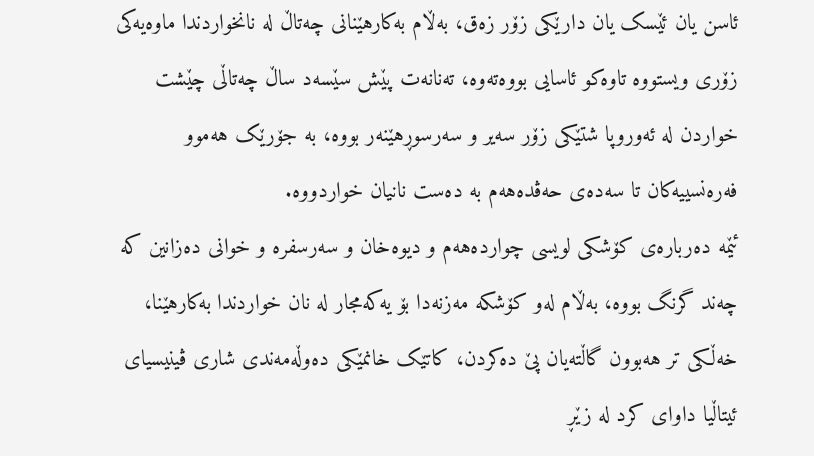ئاسن یان ئێسک یان دارێکی زۆر زەق، بەڵام بەکارهێنانی چەتاڵ لە نانخواردندا ماوەیەکی زۆری ویستووە تاوەکو ئاسایی بووەتەوە، تەنانەت پێش سێسەد ساڵ چەتاڵی چێشت خواردن لە ئەوروپا شتێکی زۆر سەیر و سەرسوڕهێنەر بووە، بە جۆرێک هەموو فەرەنسییەکان تا سەدەی حەڤدەهەم بە دەست نانیان خواردووە.
ئێمە دەربارەی کۆشکی لویسی چواردەهەم و دیوەخان و سەرسفرە و خوانی دەزانین کە چەند گرنگ بووە، بەڵام لەو کۆشکە مەزنەدا بۆ یەکەمجار لە نان خواردندا بەکارهێنا، خەڵکی تر هەبوون گاڵتەیان پێ دەکردن، کاتێک خانمێکی دەوڵەمەندی شاری ڤینیسیای ئیتاڵیا داوای کرد لە زێڕ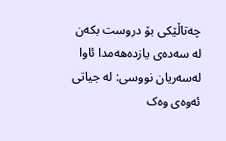چەتاڵێکی بۆ دروست بکەن لە سەدەی یازدەهەمدا ئاوا لەسەریان نووسی: لە جیاتی ئەوەی وەک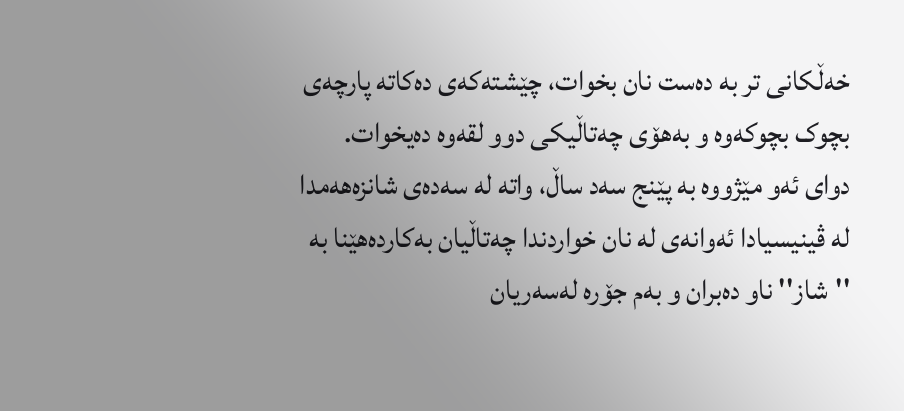خەڵکانی تر بە دەست نان بخوات، چێشتەکەی دەکاتە پارچەی بچوک بچوکەوە و بەهۆی چەتاڵیکی دوو لقەوە دەیخوات.
دوای ئەو مێژووە بە پێنج سەد ساڵ، واتە لە سەدەی شانزەهەمدا لە ڤینیسیادا ئەوانەی لە نان خواردندا چەتاڵیان بەکاردەهێنا بە ''شاز'' ناو دەبران و بەم جۆرە لەسەریان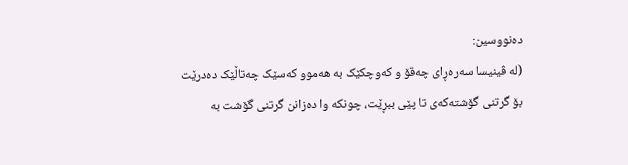دەنووسین:
(لە ڤینیسا سەرەڕای چەقۆ و کەوچکێک بە هەموو کەسێک چەتاڵێک دەدرێت بۆ گرتنی گۆشتەکەی تا پێی ببڕێت، چونکە وا دەزانن گرتنی گۆشت بە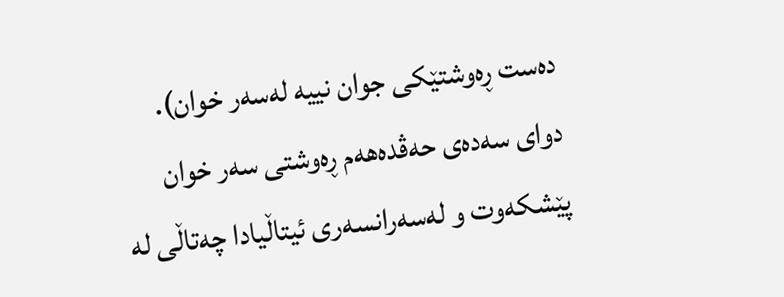دەست ڕەوشتێکی جوان نییە لەسەر خوان).
دوای سەدەی حەڤدەهەم ڕەوشتی سەر خوان پێشکەوت و لەسەرانسەری ئیتاڵیادا چەتاڵی لە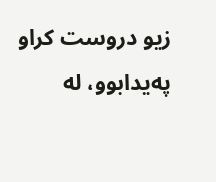زیو دروست کراو پەیدابوو، لە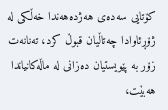کۆتایی سەدەی هەژدەهەندا خەڵکی لە ژۆڕئاوادا چەتاڵیان قبوڵ کرد، تەنانەت زۆر بە پێویستیان دەزانی لە ماڵەکانیاندا هەبێت،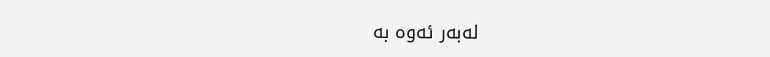لەبەر ئەوە بە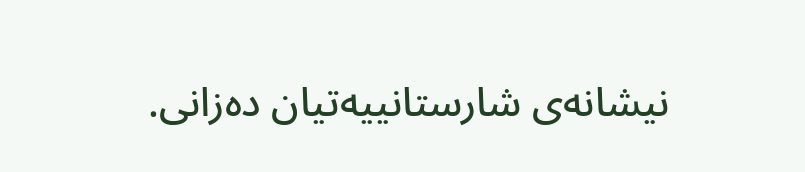نیشانەی شارستانییەتیان دەزانی.